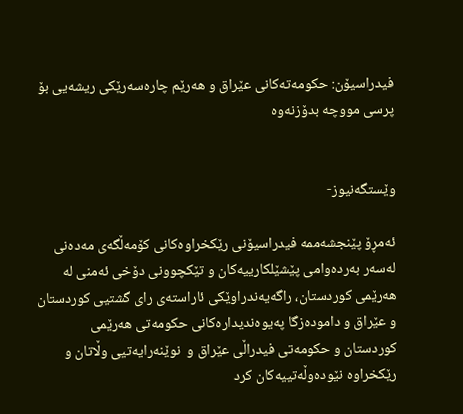فیدراسیۆن: حكومه‌ته‌كانی‌ عێراق و هه‌رێم چاره‌سه‌رێكی ریشه‌یی بۆ پرسی مووچه‌ بدۆزنه‌وه‌


وێستگه‌نیوز-

ئه‌مڕۆ پێنجشه‌ممه‌ فیدراسیۆنی رێكخراوه‌كانی كۆمه‌ڵگه‌ی مه‌ده‌نی له‌سه‌ر به‌رده‌وامی پێشێلكارییه‌كان و تێكچوونی دۆخی ئه‌منی له‌ هه‌رێمی كوردستان، راگه‌یه‌ندراوێكی‌ ئاراسته‌ی‌ رای گشتیی كوردستان و عێراق و داموده‌زگا په‌یوه‌ندیداره‌كانی حكومه‌تی هه‌رێمی كوردستان و حكومه‌تی فیدراڵی عێراق و  نوێنه‌رایه‌تیی وڵاتان و رێكخراوه‌ نێوده‌وڵه‌تییه‌كان كرد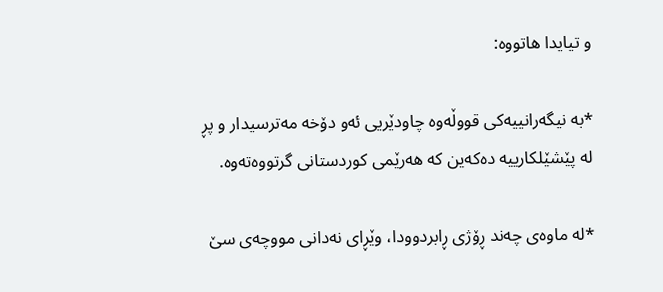و تیایدا هاتووه‌:

*به‌ نیگه‌رانییه‌كی قووڵه‌وه‌ چاودێریی ئه‌و دۆخه‌ مه‌ترسیدار و پڕ له‌ پێشێلكارییه‌ ده‌كه‌ین كه‌ هه‌رێمی كوردستانی گرتووه‌ته‌وه‌.

*له‌ ماوه‌ی چه‌ند ڕۆژی ڕابردوودا، وێڕای نه‌دانی مووچه‌ی سێ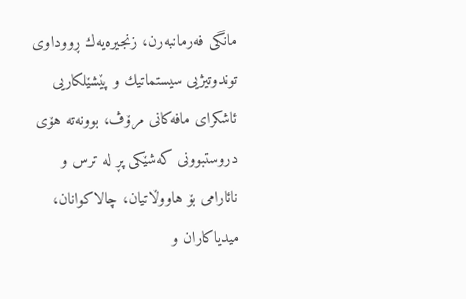مانگی فه‌رمانبه‌رن، زنجیره‌یه‌ك ڕووداوی توندوتیژیی سیستماتیك و پێشێلكاریی ئاشكرای مافه‌كانی مرۆڤ، بوونه‌ته‌ هۆی دروستبوونی كه‌شێكی پڕ له‌ ترس و نائارامی بۆ هاووڵاتیان، چالاكوانان، میدیاكاران و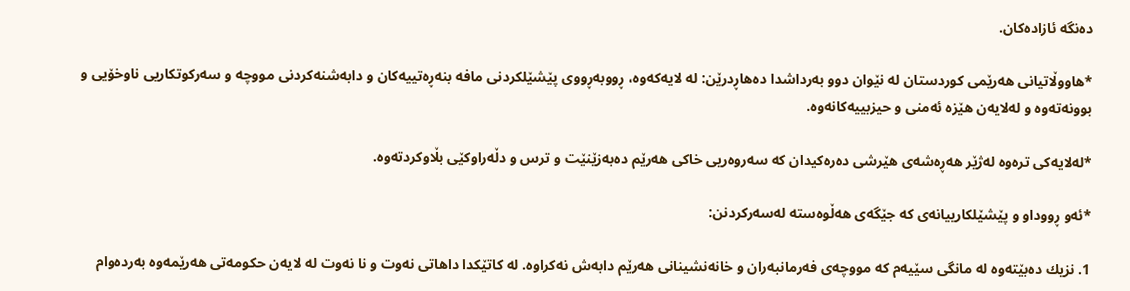ده‌نگه‌ ئازاده‌كان.

*هاووڵاتیانی هه‌رێمی كوردستان له‌ نێوان دوو به‌رداشدا ده‌هاڕدرێن: له‌ لایه‌كه‌وه‌، ڕووبه‌ڕووی پێشێلكردنی مافه‌ بنه‌ڕه‌تییه‌كان و دابه‌شنه‌كردنی مووچه‌ و سه‌ركوتكاریی ناوخۆیی و بوونه‌ته‌وه‌ و له‌لایه‌ن هێزه‌ ئه‌منی و حیزبییه‌كانه‌وه‌.

*له‌لایه‌كی تره‌وه‌ له‌ژێر هه‌ڕه‌شه‌ی هێرشی ده‌ره‌كیدان كه‌ سه‌روه‌ریی خاكی هه‌رێم ده‌به‌زێنێت و ترس و دڵه‌راوكێی بڵاوكردته‌وه‌.

*ئه‌و ڕووداو و پێشێلكارییانه‌ی كه‌ جێگه‌ی هه‌ڵوه‌سته‌ له‌سه‌ركردنن:

1. نزیك ده‌بێته‌وه‌ له‌ مانگی سێیه‌م كه‌ مووچه‌ی فه‌رمانبه‌ران و خانه‌نشینانی هه‌رێم دابه‌ش نه‌كراوه‌. له‌ كاتێكدا داهاتی نه‌وت و نا نه‌وت له‌ لایه‌ن حكومه‌تی هه‌رێمه‌وه‌ به‌رده‌وام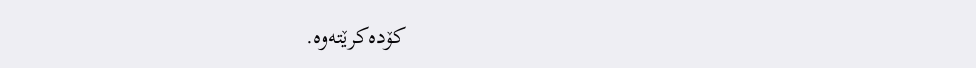كۆده‌كرێته‌وه‌.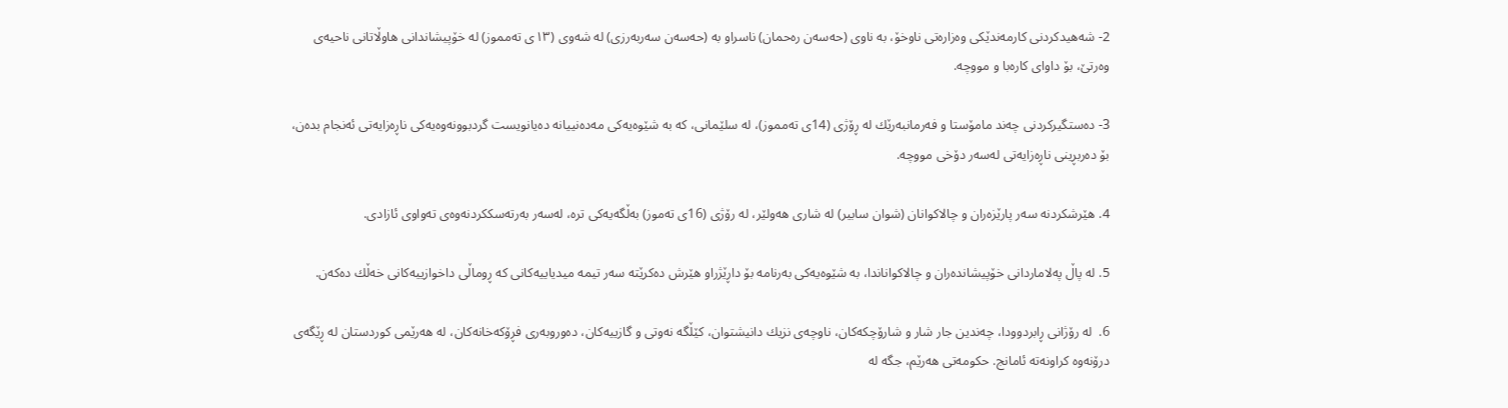2- شه‌هیدكردنی كارمه‌ندێكی وه‌زاره‌تی ناوخۆ، به‌ ناوی (حه‌سه‌ن ره‌حمان) ناسراو به‌ (حه‌سه‌ن سه‌ربه‌رزی) له‌ شه‌وی (١٣ی ته‌مموز) له‌ خۆپیشاندانی هاوڵاتانی ناحیه‌ی وه‌رتێ، بۆ داوای كاره‌با و مووچه‌.

3- ده‌ستگیركردنی چه‌ند مامۆستا و فه‌رمانبه‌رێك له‌ ڕۆژی (14ی ته‌مموز)، له‌ سلێمانی، كه‌ به‌ شێوه‌یه‌كی مه‌ده‌نییانه‌ ده‌یانویست گردبوونه‌وه‌یه‌كی ناڕه‌زایه‌تی ئه‌نجام بده‌ن، بۆ ده‌ربڕینی ناڕه‌زایه‌تی له‌سه‌ر دۆخی مووچه‌.

4. هێرشكردنه‌ سه‌ر پارێزه‌ران و چالاكوانان (شوان سابیر) له‌ شاری هه‌ولێر، له‌ رۆژی (16ی ته‌موز) به‌ڵگه‌یه‌كی تره‌، له‌سه‌ر به‌رته‌سككردنه‌وه‌ی ته‌واوی ئازادی.

5. له‌ پاڵ په‌لاماردانی خۆپیشانده‌ران و چالاكواناندا، به‌ شێوه‌یه‌كی به‌رنامه‌ بۆ داڕێژراو هێرش ده‌كرێته‌ سه‌ر تیمه‌ میدیاییه‌كانی كه‌ ڕوماڵی داخوازییه‌كانی خه‌ڵك ده‌كه‌ن.

6.  له‌ رۆژانی ڕابردوودا، چه‌ندین جار شار و شارۆچكه‌كان، ناوچه‌ی نزیك دانیشتوان، كێڵگه‌ نه‌وتی و گازییه‌كان، ده‌وروبه‌ری فڕۆكه‌خانه‌كان، له‌ هه‌رێمی كوردستان له‌ ڕێگه‌ی درۆنه‌وه‌ كراونه‌ته‌ ئامانج. حكومه‌تی هه‌رێم، جگه‌ له‌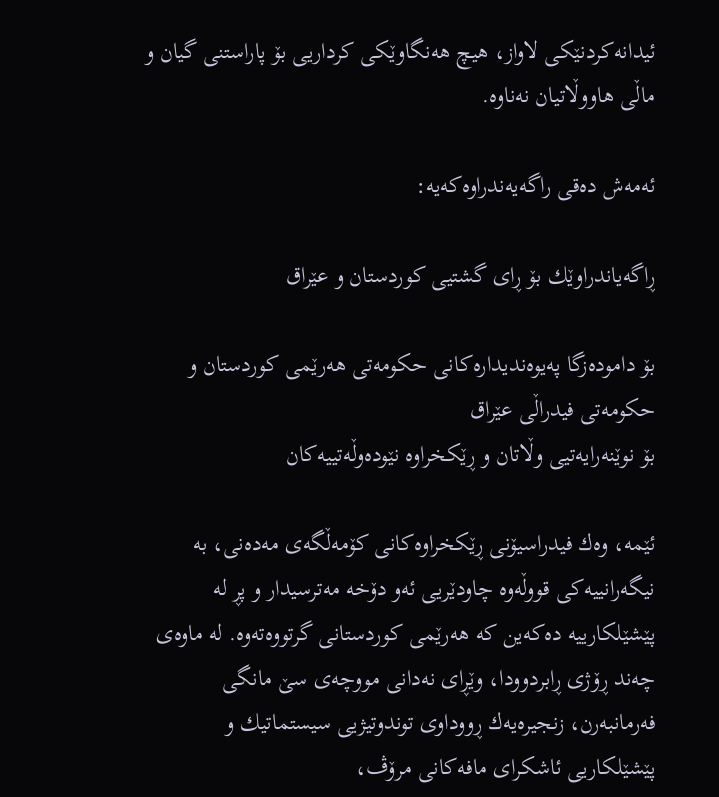ئیدانه‌كردنێكی لاواز، هیچ هه‌نگاوێكی كرداریی بۆ پاراستنی گیان و ماڵی هاووڵاتیان نه‌ناوه‌.

ئه‌مه‌ش ده‌قی‌ راگه‌یه‌ندراوه‌كه‌یه‌:

ڕاگه‌یاندراوێك بۆ ڕای گشتیی كوردستان و عێراق

بۆ داموده‌زگا په‌یوه‌ندیداره‌كانی حكومه‌تی هه‌رێمی كوردستان و حكومه‌تی فیدراڵی عێراق
بۆ نوێنه‌رایه‌تیی وڵاتان و ڕێكخراوه‌ نێوده‌وڵه‌تییه‌كان

ئێمه‌، وه‌ك فیدراسیۆنی ڕێكخراوه‌كانی كۆمه‌ڵگه‌ی مه‌ده‌نی، به‌ نیگه‌رانییه‌كی قووڵه‌وه‌ چاودێریی ئه‌و دۆخه‌ مه‌ترسیدار و پڕ له‌ پێشێلكارییه‌ ده‌كه‌ین كه‌ هه‌رێمی كوردستانی گرتووه‌ته‌وه‌. له‌ ماوه‌ی چه‌ند ڕۆژی ڕابردوودا، وێڕای نه‌دانی مووچه‌ی سێ مانگی فه‌رمانبه‌رن، زنجیره‌یه‌ك ڕووداوی توندوتیژیی سیستماتیك و پێشێلكاریی ئاشكرای مافه‌كانی مرۆڤ،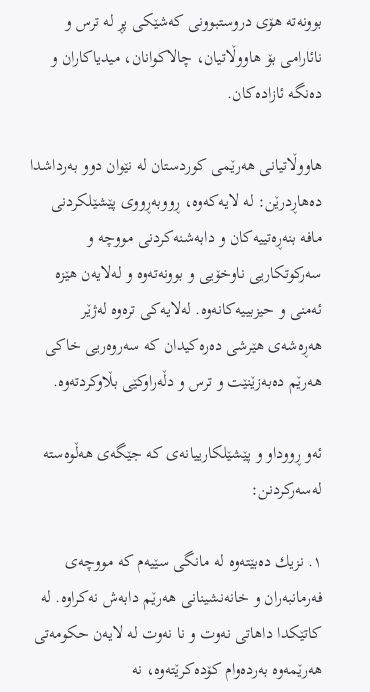بوونه‌ته‌ هۆی دروستبوونی كه‌شێكی پڕ له‌ ترس و نائارامی بۆ هاووڵاتیان، چالاكوانان، میدیاكاران و ده‌نگه‌ ئازاده‌كان.

هاووڵاتیانی هه‌رێمی كوردستان له‌ نێوان دوو به‌رداشدا ده‌هاڕدرێن: له‌ لایه‌كه‌وه‌، ڕووبه‌ڕووی پێشێلكردنی مافه‌ بنه‌ڕه‌تییه‌كان و دابه‌شنه‌كردنی مووچه‌ و سه‌ركوتكاریی ناوخۆیی و بوونه‌ته‌وه‌ و له‌لایه‌ن هێزه‌ ئه‌منی و حیزبییه‌كانه‌وه‌. له‌لایه‌كی تره‌وه‌ له‌ژێر هه‌ڕه‌شه‌ی هێرشی ده‌ره‌كیدان كه‌ سه‌روه‌ریی خاكی هه‌رێم ده‌به‌زێنێت و ترس و دڵه‌راوكێی بڵاوكردته‌وه‌.

ئه‌و ڕووداو و پێشێلكارییانه‌ی كه‌ جێگه‌ی هه‌ڵوه‌سته‌ له‌سه‌ركردنن:

١. نزیك ده‌بێته‌وه‌ له‌ مانگی سێیه‌م كه‌ مووچه‌ی فه‌رمانبه‌ران و خانه‌نشینانی هه‌رێم دابه‌ش نه‌كراوه‌. له‌ كاتێكدا داهاتی نه‌وت و نا نه‌وت له‌ لایه‌ن حكومه‌تی هه‌رێمه‌وه‌ به‌رده‌وام كۆده‌كرێته‌وه‌، نه‌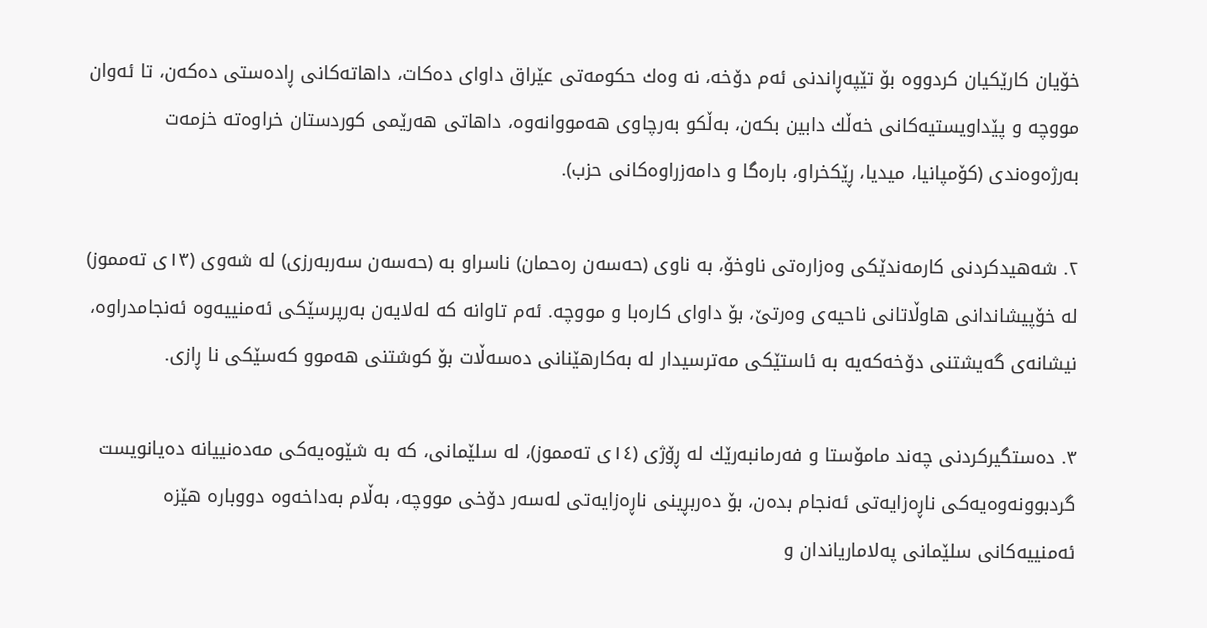خۆیان كارێكیان كردووه‌ بۆ تێپه‌ڕاندنی ئه‌م دۆخه‌، نه‌ وه‌ك حكومه‌تی عێراق داوای ده‌كات، داهاته‌كانی ڕاده‌ستی ده‌كه‌ن، تا ئه‌وان مووچه‌ و پێداویستیه‌كانی خه‌ڵك دابین بكه‌ن، به‌ڵكو به‌رچاوی هه‌مووانه‌وه‌، داهاتی هه‌رێمی كوردستان خراوه‌ته‌ خزمه‌ت به‌رژه‌وه‌ندی (كۆمپانیا، میدیا، ڕێكخراو، باره‌گا و دامه‌زراوه‌كانی حزب).

٢. شه‌هیدكردنی كارمه‌ندێكی وه‌زاره‌تی ناوخۆ، به‌ ناوی (حه‌سه‌ن ره‌حمان) ناسراو به‌ (حه‌سه‌ن سه‌ربه‌رزی) له‌ شه‌وی (١٣ی ته‌مموز) له‌ خۆپیشاندانی هاوڵاتانی ناحیه‌ی وه‌رتێ، بۆ داوای كاره‌با و مووچه‌. ئه‌م تاوانه‌ كه‌ له‌لایه‌ن به‌رپرسێكی ئه‌منییه‌وه‌ ئه‌نجامدراوه‌، نیشانه‌ی گه‌یشتنی دۆخه‌كه‌یه‌ به‌ ئاستێكی مه‌ترسیدار له‌ به‌كارهێنانی ده‌سه‌ڵات بۆ كوشتنی هه‌موو كه‌سێكی نا ڕازی.

٣. ده‌ستگیركردنی چه‌ند مامۆستا و فه‌رمانبه‌رێك له‌ ڕۆژی (١٤ی ته‌مموز)، له‌ سلێمانی، كه‌ به‌ شێوه‌یه‌كی مه‌ده‌نییانه‌ ده‌یانویست گردبوونه‌وه‌یه‌كی ناڕه‌زایه‌تی ئه‌نجام بده‌ن، بۆ ده‌ربڕینی ناڕه‌زایه‌تی له‌سه‌ر دۆخی مووچه‌، به‌ڵام به‌داخه‌وه‌ دووباره‌ هێزه‌ ئه‌منییه‌كانی سلێمانی په‌لاماریاندان و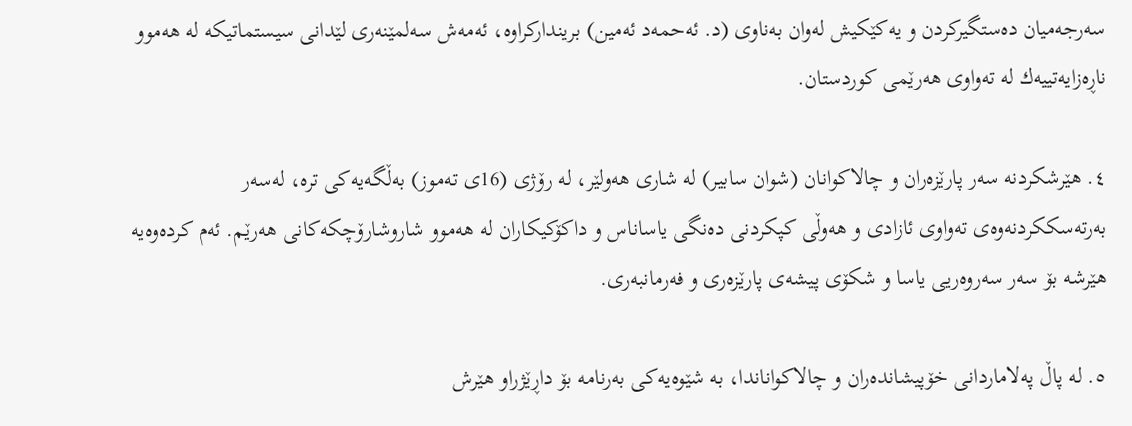سه‌رجه‌میان ده‌ستگیركردن و یه‌كێكیش له‌وان به‌ناوی (د. ئه‌حمه‌د ئه‌مین) برینداركراوه‌، ئه‌مه‌ش سه‌لمێنه‌ری لێدانی سیستماتیكه‌ له‌ هه‌موو ناڕه‌زایه‌تییه‌ك له‌ ته‌واوی هه‌رێمی كوردستان.

٤. هێرشكردنه‌ سه‌ر پارێزه‌ران و چالاكوانان (شوان سابیر) له‌ شاری هه‌ولێر، له‌ رۆژی (16ی ته‌موز) به‌ڵگه‌یه‌كی تره‌، له‌سه‌ر به‌رته‌سككردنه‌وه‌ی ته‌واوی ئازادی و هه‌وڵی كپكردنی ده‌نگی یاساناس و داكۆكیكاران له‌ هه‌موو شاروشارۆچكه‌كانی هه‌رێم. ئه‌م كرده‌وه‌یه‌ هێرشه‌ بۆ سه‌ر سه‌روه‌ریی یاسا و شكۆی پیشه‌ی پارێزه‌ری و فه‌رمانبه‌ری.

٥. له‌ پاڵ په‌لاماردانی خۆپیشانده‌ران و چالاكواناندا، به‌ شێوه‌یه‌كی به‌رنامه‌ بۆ داڕێژراو هێرش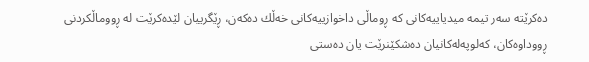ده‌كرێته‌ سه‌ر تیمه‌ میدیاییه‌كانی كه‌ ڕوماڵی داخوازییه‌كانی خه‌ڵك ده‌كه‌ن، ڕێگرییان لێده‌كرێت له‌ ڕووماڵكردنی ڕووداوه‌كان، كه‌لوپه‌له‌كانیان ده‌شكێنرێت یان ده‌ستی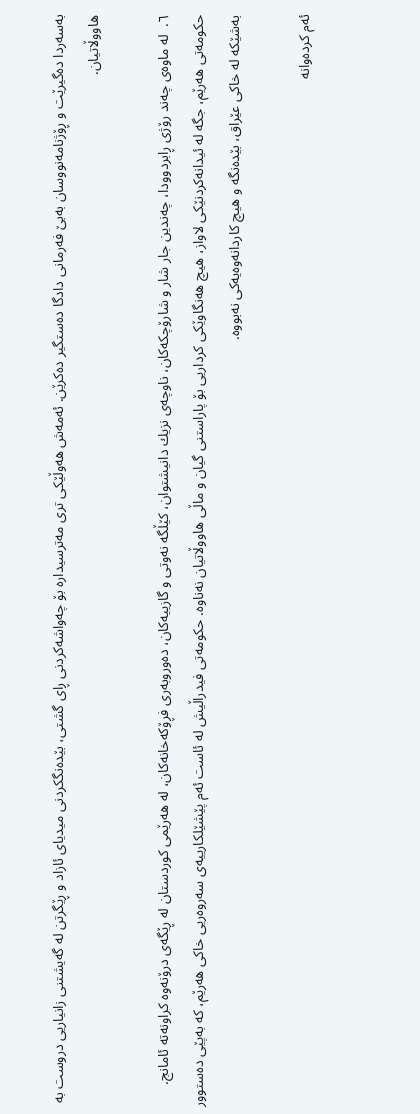به‌سه‌ردا ده‌گیرێت و ڕۆژنامه‌نووسان به‌بێ فه‌رمانی دادگا ده‌ستگیر ده‌كرێن. ئه‌مه‌ش هه‌وڵێكی تری مه‌ترسیداره‌ بۆ چه‌واشه‌كردنی ڕای گشتی، بێده‌نگكردنی میدیای ئازاد و ڕێگرتن له‌ گه‌یشتنی زانیاریی دروست به‌ هاووڵاتیان.

٦.  له‌ ماوه‌ی چه‌ند رۆژی ڕابردوودا، چه‌ندین جار شار و شارۆچكه‌كان، ناوچه‌ی نزیك دانیشتوان، كێڵگه‌ نه‌وتی و گازییه‌كان، ده‌وروبه‌ری فڕۆكه‌خانه‌كان، له‌ هه‌رێمی كوردستان له‌ ڕێگه‌ی درۆنه‌وه‌ كراونه‌ته‌ ئامانج. حكومه‌تی هه‌رێم، جگه‌ له‌ ئیدانه‌كردنێكی لاواز، هیچ هه‌نگاوێكی كرداریی بۆ پاراستنی گیان و ماڵی هاووڵاتیان نه‌ناوه‌. حكومه‌تی فیدراڵیش له‌ ئاست ئه‌م پێشێلكارییه‌ی سه‌روه‌ریی خاكی هه‌رێم، كه‌ به‌پێی ده‌ستوور به‌شێكه‌ له‌ خاكی عێراق، بێده‌نگه‌ و هیچ كاردانه‌وه‌یه‌كی نه‌بووه‌.

ئه‌م كرده‌وانه‌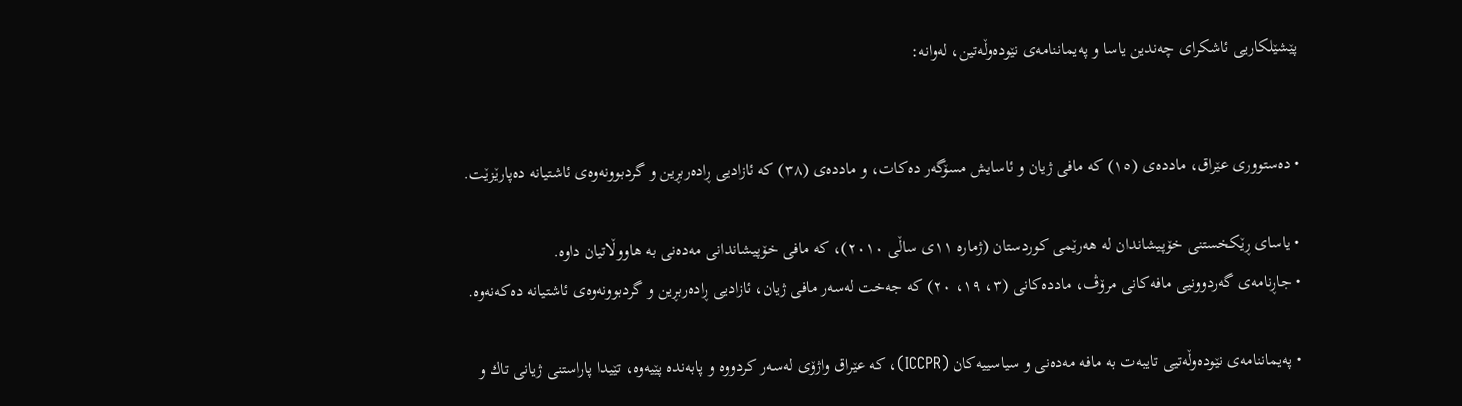پێشێلكاریی ئاشكرای چه‌ندین یاسا و په‌یماننامه‌ی نێوده‌وڵه‌تین، له‌وانه‌:


• ده‌ستووری عێراق، مادده‌ی (١٥) كه‌ مافی ژیان و ئاسایش مسۆگه‌ر ده‌كات، و مادده‌ی (٣٨) كه‌ ئازادیی ڕاده‌ربڕین و گردبوونه‌وه‌ی ئاشتیانه‌ ده‌پارێزێت.

• یاسای ڕێكخستنی خۆپیشاندان له‌ هه‌رێمی كوردستان (ژماره‌ ١١ی ساڵی ٢٠١٠)، كه‌ مافی خۆپیشاندانی مه‌ده‌نی به‌ هاووڵاتیان داوه‌.
• جاڕنامه‌ی گه‌ردوونیی مافه‌كانی مرۆڤ، مادده‌كانی (٣، ١٩، ٢٠) كه‌ جه‌خت له‌سه‌ر مافی ژیان، ئازادیی ڕاده‌ربڕین و گردبوونه‌وه‌ی ئاشتیانه‌ ده‌كه‌نه‌وه‌.

• په‌یماننامه‌ی نێوده‌وڵه‌تیی تایبه‌ت به‌ مافه‌ مه‌ده‌نی و سیاسییه‌كان (ICCPR)، كه‌ عێراق واژۆی له‌سه‌ر كردووه‌ و پابه‌نده‌ پێیه‌وه‌، تێیدا پاراستنی ژیانی تاك و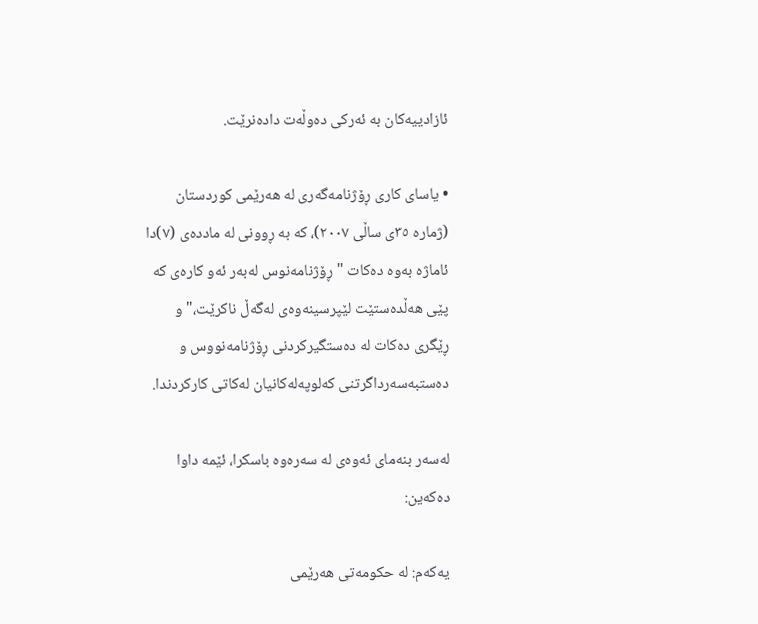ئازادییه‌كان به‌ ئه‌ركی ده‌وڵه‌ت داده‌نرێت.

• یاسای كاری ڕۆژنامه‌گه‌ری له‌ هه‌رێمی كوردستان (ژماره‌ ٣٥ی ساڵی ٢٠٠٧)، كه‌ به‌ ڕوونی له‌ مادده‌ی (٧)دا ئاماژه‌ به‌وه‌ ده‌كات "ڕۆژنامه‌نوس له‌به‌ر ئه‌و كاره‌ی كه‌ پێی هه‌ڵده‌ستێت لێپرسینه‌وه‌ی له‌گه‌ڵ ناكرێت،" و ڕێگری ده‌كات له‌ ده‌ستگیركردنی ڕۆژنامه‌نووس و ده‌ستبه‌سه‌رداگرتنی كه‌لوپه‌له‌كانیان له‌كاتی كاركردندا.

له‌سه‌ر بنه‌مای ئه‌وه‌ی له‌ سه‌ره‌وه‌ باسكرا، ئێمه‌ داوا ده‌كه‌ین:

یه‌كه‌م: له‌ حكومه‌تی هه‌رێمی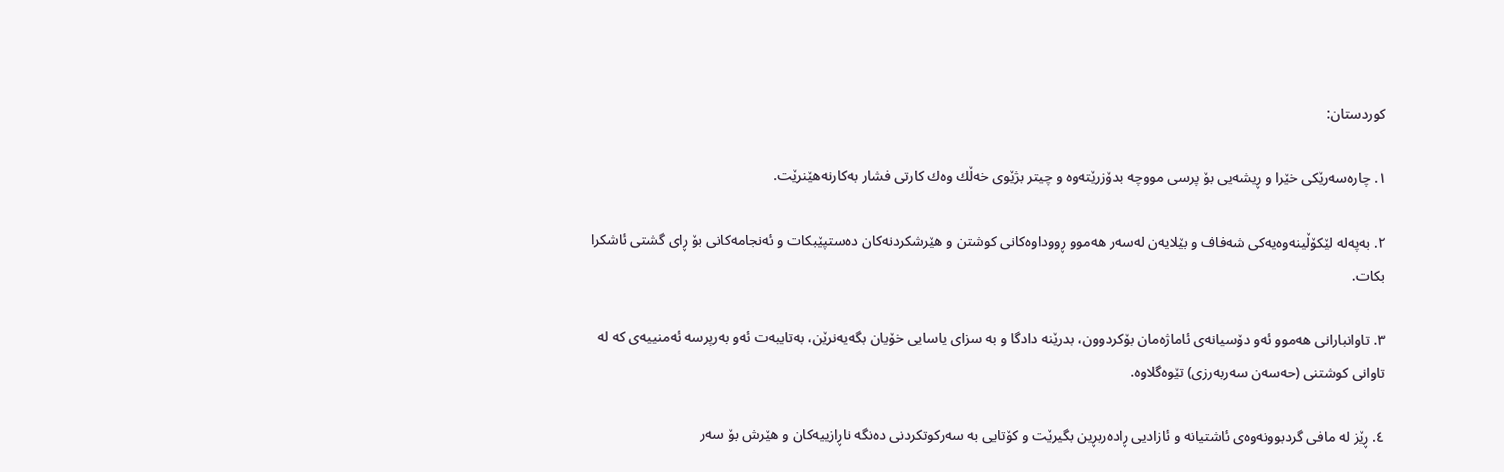كوردستان:

١. چاره‌سه‌رێكی خێرا و ڕیشه‌یی بۆ پرسی مووچه‌ بدۆزرێته‌وه‌ و چیتر بژێوی خه‌ڵك وه‌ك كارتی فشار به‌كارنه‌هێنرێت.

٢. به‌په‌له‌ لێكۆڵینه‌وه‌یه‌كی شه‌فاف و بێلایه‌ن له‌سه‌ر هه‌موو ڕووداوه‌كانی كوشتن و هێرشكردنه‌كان ده‌ستپێبكات و ئه‌نجامه‌كانی بۆ ڕای گشتی ئاشكرا بكات.

٣. تاوانبارانی هه‌موو ئه‌و دۆسیانه‌ی ئاماژه‌مان بۆكردوون، بدرێنه‌ دادگا و به‌ سزای یاسایی خۆیان بگه‌یه‌نرێن، به‌تایبه‌ت ئه‌و به‌رپرسه‌ ئه‌منییه‌ی كه‌ له‌ تاوانی كوشتنی (حه‌سه‌ن سه‌ربه‌رزی) تێوه‌گلاوه‌.

٤. ڕێز له‌ مافی گردبوونه‌وه‌ی ئاشتیانه‌ و ئازادیی ڕاده‌ربڕین بگیرێت و كۆتایی به‌ سه‌ركوتكردنی ده‌نگه‌ ناڕازییه‌كان و هێرش بۆ سه‌ر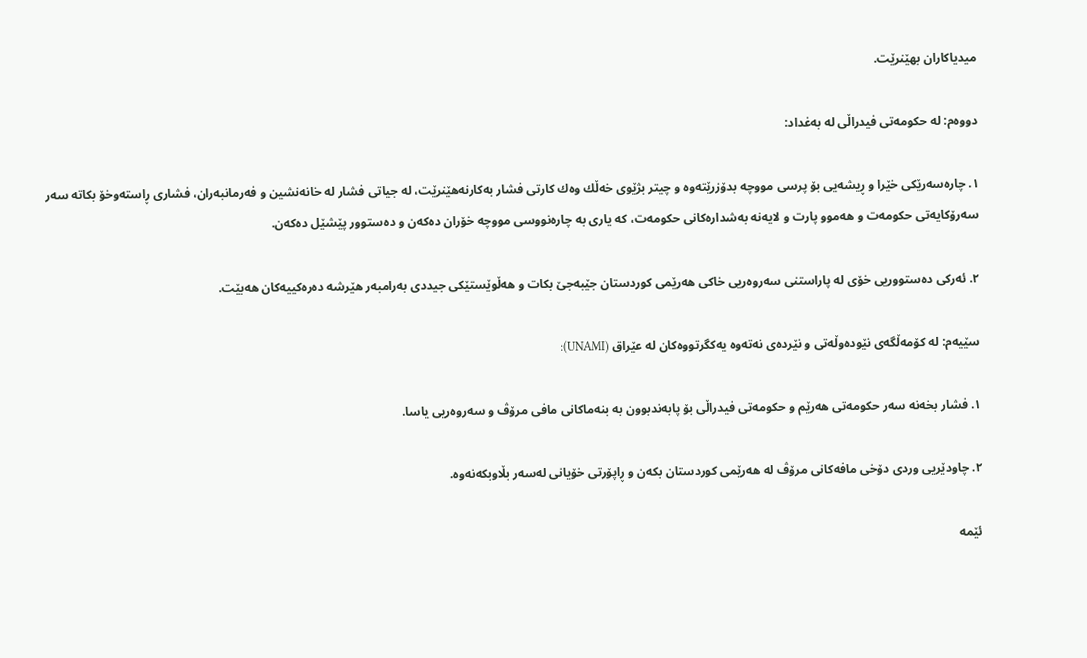میدیاكاران بهێنرێت.

دووه‌م: له‌ حكومه‌تی فیدراڵی له‌ به‌غداد:

١. چاره‌سه‌رێكی خێرا و ڕیشه‌یی بۆ پرسی مووچه‌ بدۆزرێته‌وه‌ و چیتر بژێوی خه‌ڵك وه‌ك كارتی فشار به‌كارنه‌هێنرێت، له‌ جیاتی فشار له‌ خانه‌نشین و فه‌رمانبه‌ران، فشاری ڕاسته‌وخۆ بكاته‌ سه‌ر سه‌رۆكایه‌تی حكومه‌ت و هه‌موو پارت و لایه‌نه‌ به‌شداره‌كانی حكومه‌ت، كه‌ یاری به‌ چاره‌نووسی مووچه‌ خۆران ده‌كه‌ن و ده‌ستوور پێشێل ده‌كه‌ن.

٢. ئه‌ركی ده‌ستووریی خۆی له‌ پاراستنی سه‌روه‌ریی خاكی هه‌رێمی كوردستان جێبه‌جێ بكات و هه‌ڵوێستێكی جیددی به‌رامبه‌ر هێرشه‌ ده‌ره‌كییه‌كان هه‌بێت.

سێیه‌م: له‌ كۆمه‌ڵگه‌ی نێوده‌وڵه‌تی و نێرده‌ی نه‌ته‌وه‌ یه‌كگرتووه‌كان له‌ عێراق (UNAMI):

١. فشار بخه‌نه‌ سه‌ر حكومه‌تی هه‌رێم و حكومه‌تی فیدراڵی بۆ پابه‌ندبوون به‌ بنه‌ماكانی مافی مرۆڤ و سه‌روه‌ریی یاسا.

٢. چاودێریی وردی دۆخی مافه‌كانی مرۆڤ له‌ هه‌رێمی كوردستان بكه‌ن و ڕاپۆرتی خۆیانی له‌سه‌ر بڵاوبكه‌نه‌وه‌.

ئێمه‌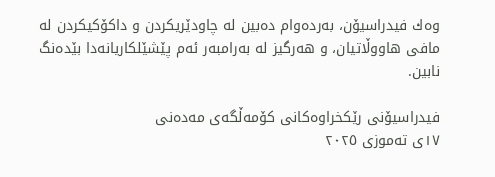وه‌ك فیدراسیۆن، به‌رده‌وام ده‌بین له‌ چاودێریكردن و داكۆكیكردن له‌ مافی هاووڵاتیان، و هه‌رگیز له‌ به‌رامبه‌ر ئه‌م پێشێلكاریانه‌دا بێده‌نگ نابین.

فیدراسیۆنی رێكخراوه‌كانی كۆمه‌ڵگه‌ی مه‌ده‌نی
١٧ی ته‌موزی ٢٠٢٥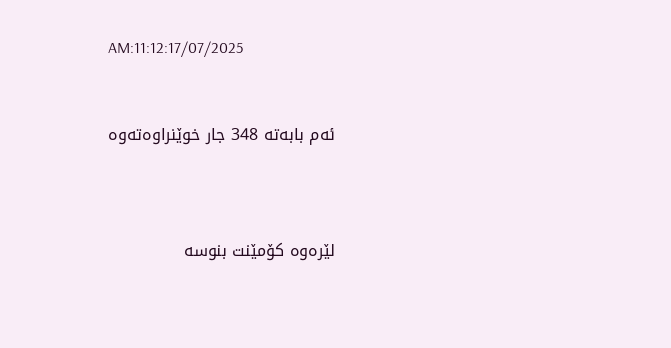AM:11:12:17/07/2025


ئه‌م بابه‌ته 348 جار خوێنراوه‌ته‌وه‌‌



لێرەوە کۆمێنت بنوسە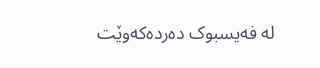لە فەیسبوک دەردەکەوێت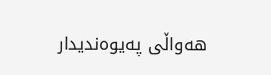هەواڵی پەیوەندیدار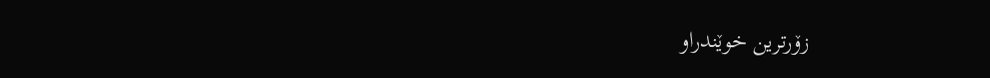زۆرترین خوێندراو